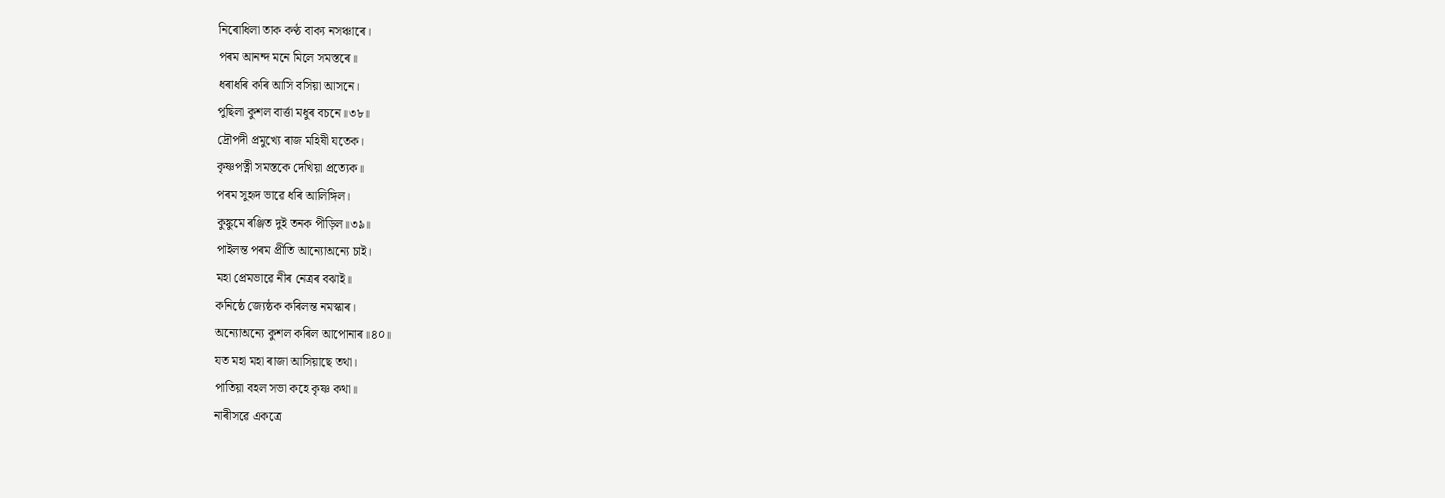নিৰোধিলা তাক কণ্ঠ বাক্য নসঞ্চাৰে।
পৰম আনন্দ মনে মিলে সমস্তৰে॥
ধৰাধৰি কৰি আসি বসিয়া আসনে।
পুছিলা কুশল বাৰ্ত্তা মধুৰ বচনে॥৩৮॥
দ্ৰৌপদী প্ৰমুখ্যে ৰাজ মহিষী যতেক।
কৃষ্ণপত্নী সমস্তকে দেখিয়া প্ৰত্যেক॥
পৰম সুহৃদ ভাৱে ধৰি আলিঙ্গিল।
কুঙ্কুমে ৰঞ্জিত দুই তনক পীড়িল॥৩৯॥
পাইলন্ত পৰম প্ৰীতি আন্যোঅন্যে চাই।
মহা প্ৰেমভাৱে নীৰ নেত্ৰৰ বঝাই॥
কনিষ্ঠে জ্যেষ্ঠক কৰিলন্ত নমস্কাৰ।
অন্যোঅন্যে কুশল কৰিল আপোনাৰ॥৪০॥
যত মহা মহা ৰাজা আসিয়াছে তথা।
পাতিয়া বহল সভা কহে কৃষ্ণ কথা॥
নাৰীসৱে একত্ৰে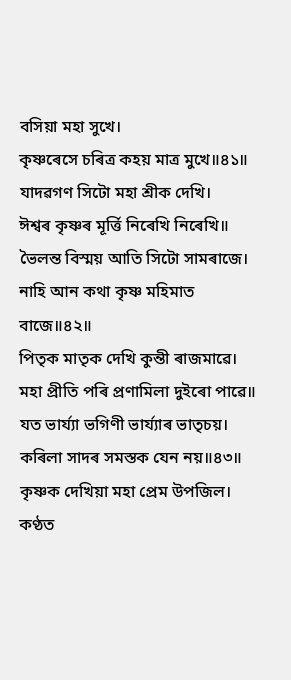বসিয়া মহা সুখে।
কৃষ্ণৰেসে চৰিত্ৰ কহয় মাত্ৰ মুখে॥৪১॥
যাদৱগণ সিটো মহা শ্ৰীক দেখি।
ঈশ্বৰ কৃষ্ণৰ মূৰ্ত্তি নিৰেখি নিৰেখি॥
ভৈলন্ত বিস্ময় আতি সিটো সামৰাজে।
নাহি আন কথা কৃষ্ণ মহিমাত বাজে॥৪২॥
পিতৃক মাতৃক দেখি কুন্তী ৰাজমাৱে।
মহা প্ৰীতি পৰি প্ৰণামিলা দুইৰো পাৱে॥
যত ভাৰ্য্যা ভগিণী ভাৰ্য্যাৰ ভাতৃচয়।
কৰিলা সাদৰ সমস্তক যেন নয়॥৪৩॥
কৃষ্ণক দেখিয়া মহা প্ৰেম উপজিল।
কণ্ঠত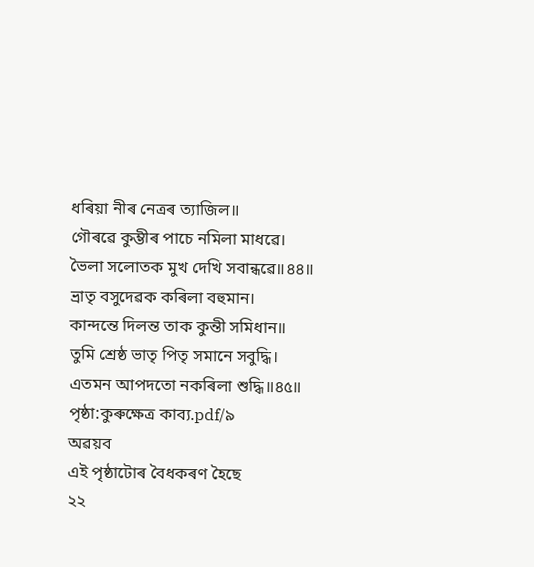ধৰিয়া নীৰ নেত্ৰৰ ত্যাজিল॥
গৌৰৱে কুম্ভীৰ পাচে নমিলা মাধৱে।
ভৈলা সলোতক মুখ দেখি সবান্ধৱে॥৪৪॥
ভ্ৰাতৃ বসুদেৱক কৰিলা বহুমান।
কান্দন্তে দিলন্ত তাক কুন্তী সমিধান॥
তুমি শ্ৰেষ্ঠ ভাতৃ পিতৃ সমানে সবুদ্ধি।
এতমন আপদতো নকৰিলা শুদ্ধি॥৪৫॥
পৃষ্ঠা:কুৰুক্ষেত্ৰ কাব্য.pdf/৯
অৱয়ব
এই পৃষ্ঠাটোৰ বৈধকৰণ হৈছে
২২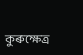কুৰুক্ষেত্ৰ